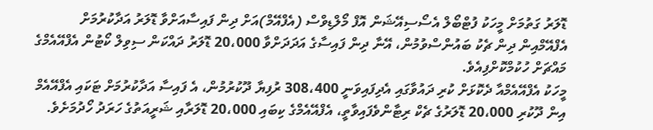ޑޮލަރު ގަތުމަށް މީހަކު ފުޓްބޯލް އެސޯސިއޭޝަން އޮފް މޯލްޑިވްސް (އެފްއޭމް)އަށް ދިން ފައިސާއަށްވާ ޑޮލަރު އަދާކުރުމަށް އެފްއޭމްއިން ދިން ޗެކު ބައުންސްވުމުން، އޭނާ ދިން ފައިސާގެ އަދަދަށްވާ 20،000 ޑޮލަރު ދައްކަން ސިވިލް ކޯޓުން އެފްއޭއެމްގެ މައްޗަށް ހުކުމްކޮށްފިއެވެ.
މީހަކު އެފްއޭއެމްއާ ދެކޮޅަށް ކުރި ދައުވާގައި އެދިފައިވަނީ 308،400 ރުފިޔާ ދޫކުރުމުން، އެ ފައިސާ އަދާކުރުމަށް ޓަކައި އެފްއޭއެމް އިން ދޫކުރި 20،000 ޑޮލަރުގެ ޗެކް ރިޓާންވެފައިވާތީ، އެފްއޭއެމްގެ ކިބައި 20،000 ޑޮލަރާއި ޝަރީއަތުގެ ހަރަދު ހޯދުމަށެވެ.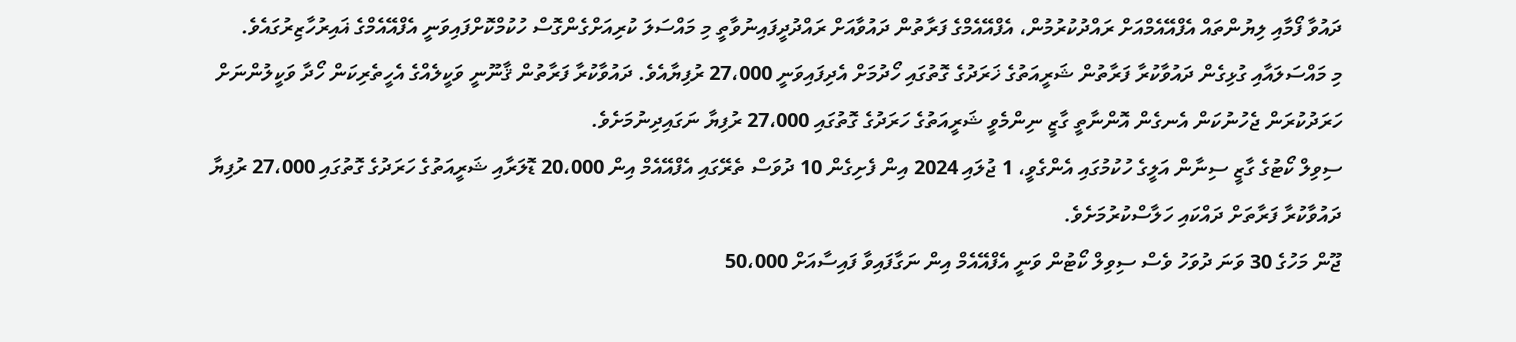ދައުވާ ފޯމާއި ލިޔުންތައް އެފްއޭއެމްއަށް ރައްދުކުރުމުން، އެފްއޭއެމްގެ ފަރާތުން ދައުވާއަށް ރައްދުދީފައިނުވާތީ މި މައްސަލަ ކުރިއަށްގެންގޮސް ހުކުމްކޮށްފައިވަނީ އެފްއޭއެމްގެ ޣައިރުހާޒިރުގައެވެ.
މި މައްސަލައާއި ގުޅިގެން ދައުވާކުރާ ފަރާތުން ޝަރީއަތުގެ ޚަރަދުގެ ގޮތުގައި ހޯދުމަށް އެދިފައިވަނީ 27،000 ރުފިޔާއެވެ. ދައުވާކުރާ ފަރާތުން ޤާނޫނީ ވަކީލެއްގެ އެހީތެރިކަން ހޯދާ ވަކީލުންނަށް ހަރަދުކުރަން ޖެހުނުކަން އެނގެން އޮންނާތީ ގާޒީ ނިންމެވީ ޝަރީއަތުގެ ހަރަދުގެ ގޮތުގައި 27،000 ރުފިޔާ ނަގައިދިނުމަށެވެ.
ސިވިލް ކޯޓުގެ ގާޒީ ސިނާން އަލީގެ ހުކުމުގައި އެންގެވީ، 1 ޖުލައި 2024 އިން ފެށިގެން 10 ދުވަސް ތެރޭގައި އެފްއޭއެމް އިން 20،000 ޑޮލަރާއި ޝަރީއަތުގެ ހަރަދުގެ ގޮތުގައި 27،000 ރުފިޔާ ދައުވާކުރާ ފަރާތަށް ދައްކައި ހަލާސްކުރުމަށެވެ.
ޖޫން މަހުގެ 30 ވަނަ ދުވަހު ވެސް ސިވިލް ކޯޓުން ވަނީ އެފްއޭއެމް އިން ނަގާފައިވާ ފައިސާއަށް 50،000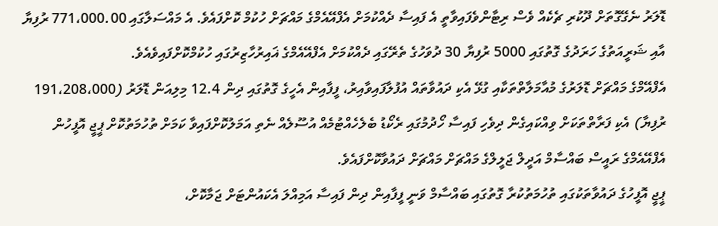ޑޮލަރު ނެގޭގޮތަށް ދޫކުރި ޗެކެއް ވެސް ރިޓާންވެފައިވާތީ އެ ފައިސާ ދެއްކުމަށް އެފްއޭއެމްގެ މައްޗަށް ހުކުމް ކޮށްފައެވެ. އެ މައްސަލާގައި 771،000.00 ރުފިޔާ އާއި ޝަރީއަތުގެ ހަރަދުގެ ގޮތުގައި 5000 ރުފިޔާ 30 ދުވަހުގެ ތެރޭގައި ދެއްކުމަށް އެފްއޭއެމްގެ ޣައިރުހާޒިރުގައި ހުކުމްކޮށްފައިވެއެވެ.
އެފްއޭމްގެ މައްޗަށް ޑޮލަރުގެ މުއާމަލާތްތަކާއި ގުޅޭ އެކި ދައުވާތައް އުފުލާފައިވާއިރު، ފީފާއިން އެހީގެ ގޮތުގައި ދިން 12.4 މިލިއަން ޑޮލަރު (191،208،000 ރުފިޔާ) އެކި ފަރާތްތަކަށް ވިއްކައިގެން ދިވެހި ފައިސާ ހޯދުމުގައި ރެކޯޑު ބެލެހެއްޓުމެއް އުސޫލެއް ނެތި އަމަލުކޮށްފައިވާ ކަމަށް ތުހުމަތުކޮށް ޕީޖީ އޮފީހުން އެފްއޭއެމްގެ ރައީސް ބައްސާމް އަދީލް ޖަލީލްގެ މައްޗަށް މައްޗަށް ދައުވާކޮށްފައެވެ.
ޕީޖީ އޮފީހުގެ ދައުވާތަކުގައި ތުހުމަތުކުރާ ގޮތުގައި ބައްސާމް ވަނީ ފީފާއިން ދިން ފައިސާ އަމިއްލަ އެކައުންޓަށް ޖަމާކޮށް،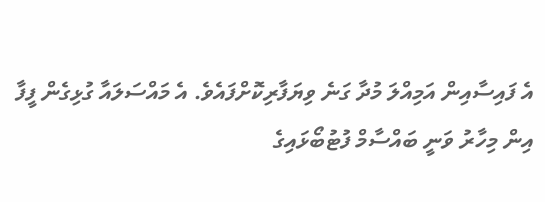އެ ފައިސާއިން އަމިއްލަ މުދާ ގަނެ ވިޔަފާރިކޮށްފައެވެ. އެ މައްސަލައާ ގުޅިގެން ފީފާ އިން މިހާރު ވަނީ ބައްސާމް ފުޓުބޯޅައިގެ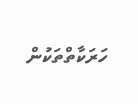ހަރަކާތްތަކުން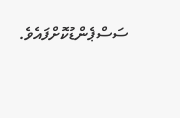ސަސްޕެންޑުކޮށްފައެވެ.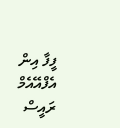ފީފާ އިން އެފްއޭއެމް ރައީސް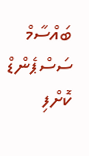ބައްސާމް ސަސްޕެންޑް ކޮށްފި